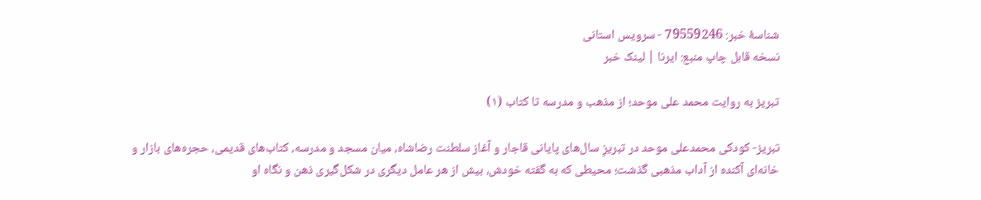شناسهٔ خبر: 79559246 - سرویس استانی
نسخه قابل چاپ منبع: ایرنا | لینک خبر

تبریز به روایت محمد علی موحد؛ از مذهب و مدرسه تا کتاب (۱)

تبریز- کودکی محمدعلی موحد در تبریزِ سال‌های پایانی قاجار و آغاز سلطنت رضاشاه، میان مسجد و مدرسه، کتاب‌های قدیمی، حجره‌های بازار و خانه‌ای آکنده از آداب مذهبی گذشت؛ محیطی که به گفته خودش، بیش از هر عامل دیگری در شکل‌گیری ذهن و نگاه او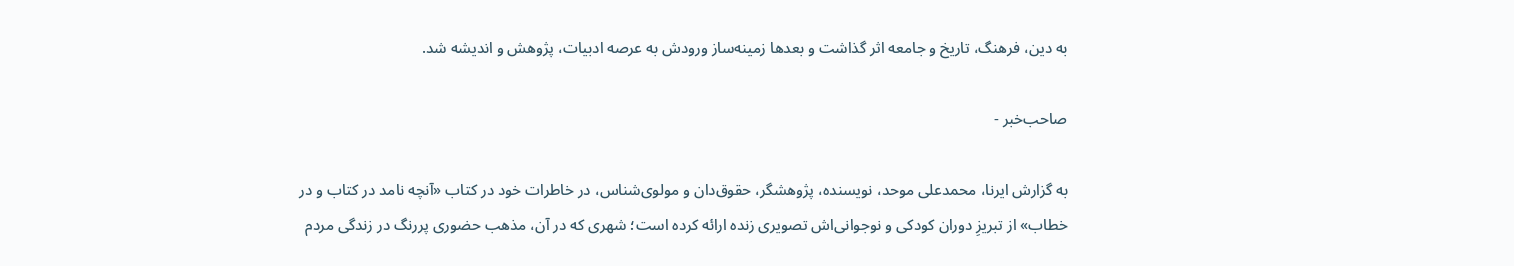به دین، فرهنگ، تاریخ و جامعه اثر گذاشت و بعدها زمینه‌ساز ورودش به عرصه ادبیات، پژوهش و اندیشه شد.

صاحب‌خبر -

به گزارش ایرنا، محمدعلی موحد، نویسنده، پژوهشگر، حقوق‌دان و مولوی‌شناس، در خاطرات خود در کتاب «آنچه نامد در کتاب و در خطاب» از تبریزِ دوران کودکی و نوجوانی‌اش تصویری زنده ارائه کرده است؛ شهری که در آن، مذهب حضوری پررنگ در زندگی مردم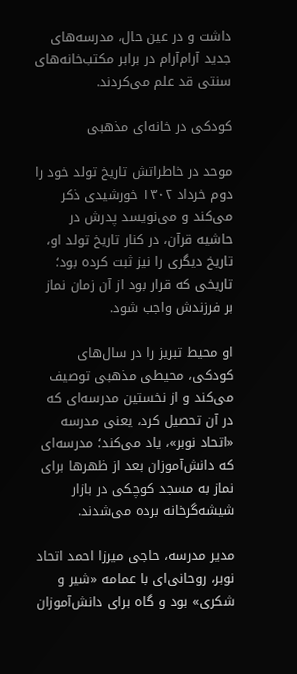داشت و در عین حال، مدرسه‌های جدید آرام‌آرام در برابر مکتب‌خانه‌های سنتی قد علم می‌کردند.

کودکی در خانه‌ای مذهبی

موحد در خاطراتش تاریخ تولد خود را دوم خرداد ۱۳۰۲ خورشیدی ذکر می‌کند و می‌نویسد پدرش در حاشیه قرآن، در کنار تاریخ تولد او، تاریخ دیگری را نیز ثبت کرده بود؛ تاریخی که قرار بود از آن زمان نماز بر فرزندش واجب شود.

او محیط تبریز را در سال‌های کودکی، محیطی مذهبی توصیف می‌کند و از نخستین مدرسه‌ای که در آن تحصیل کرد، یعنی مدرسه «اتحاد نوبر»، یاد می‌کند؛ مدرسه‌ای که دانش‌آموزان بعد از ظهرها برای نماز به مسجد کوچکی در بازار شیشه‌گرخانه برده می‌شدند.

مدیر مدرسه، حاجی میرزا احمد اتحاد نوبر، روحانی‌ای با عمامه «شیر و شکری» بود و گاه برای دانش‌آموزان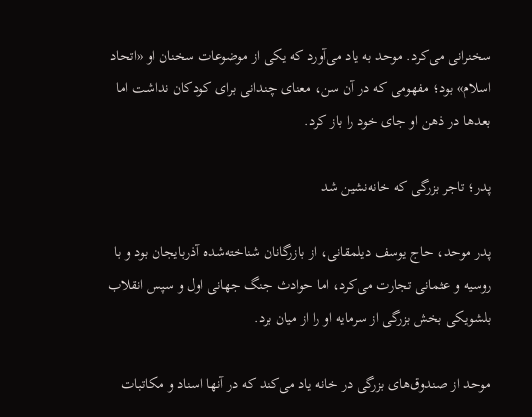سخنرانی می‌کرد. موحد به یاد می‌آورد که یکی از موضوعات سخنان او «اتحاد اسلام» بود؛ مفهومی که در آن سن، معنای چندانی برای کودکان نداشت اما بعدها در ذهن او جای خود را باز کرد.

پدر؛ تاجر بزرگی که خانه‌نشین شد

پدر موحد، حاج یوسف دیلمقانی، از بازرگانان شناخته‌شده آذربایجان بود و با روسیه و عثمانی تجارت می‌کرد، اما حوادث جنگ جهانی اول و سپس انقلاب بلشویکی بخش بزرگی از سرمایه او را از میان برد.

موحد از صندوق‌های بزرگی در خانه یاد می‌کند که در آنها اسناد و مکاتبات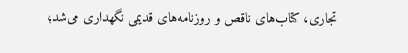تجاری، کتاب‌های ناقص و روزنامه‌های قدیمی نگهداری می‌شد؛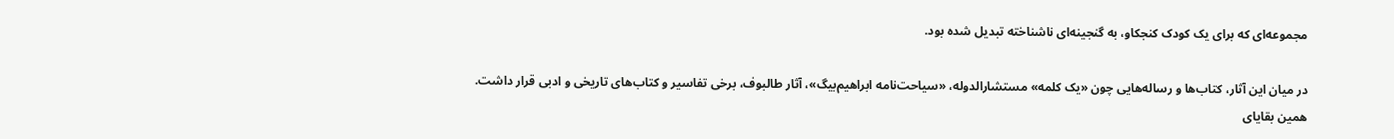مجموعه‌ای که برای یک کودک کنجکاو، به گنجینه‌ای ناشناخته تبدیل شده بود.

در میان این آثار، کتاب‌ها و رساله‌هایی چون «یک کلمه» مستشارالدوله، «سیاحت‌نامه ابراهیم‌بیگ»، آثار طالبوف، برخی تفاسیر و کتاب‌های تاریخی و ادبی قرار داشت. همین بقایای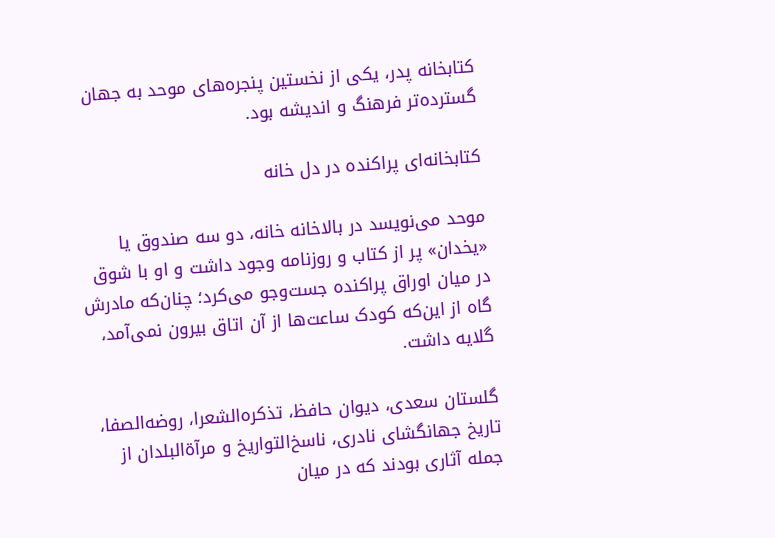کتابخانه پدر، یکی از نخستین پنجره‌های موحد به جهان گسترده‌تر فرهنگ و اندیشه بود.

کتابخانه‌ای پراکنده در دل خانه

موحد می‌نویسد در بالاخانه خانه، دو سه صندوق یا «یخدان» پر از کتاب و روزنامه وجود داشت و او با شوق در میان اوراق پراکنده جست‌وجو می‌کرد؛ چنان‌که مادرش گاه از این‌که کودک ساعت‌ها از آن اتاق بیرون نمی‌آمد، گلایه داشت.

گلستان سعدی، دیوان حافظ، تذکره‌الشعرا، روضه‌الصفا، تاریخ جهانگشای نادری، ناسخ‌التواریخ و مرآةالبلدان از جمله آثاری بودند که در میان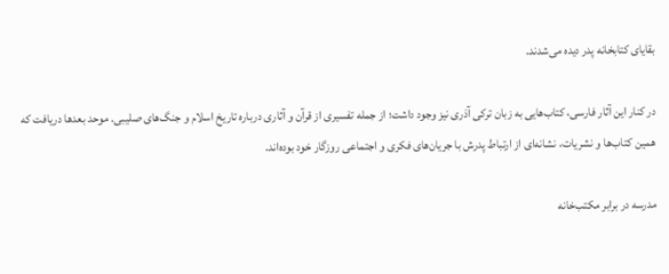بقایای کتابخانه پدر دیده می‌شدند.

در کنار این آثار فارسی، کتاب‌هایی به زبان ترکی آذری نیز وجود داشت؛ از جمله تفسیری از قرآن و آثاری درباره تاریخ اسلام و جنگ‌های صلیبی. موحد بعدها دریافت که همین کتاب‌ها و نشریات، نشانه‌ای از ارتباط پدرش با جریان‌های فکری و اجتماعی روزگار خود بوده‌اند.

مدرسه در برابر مکتب‌خانه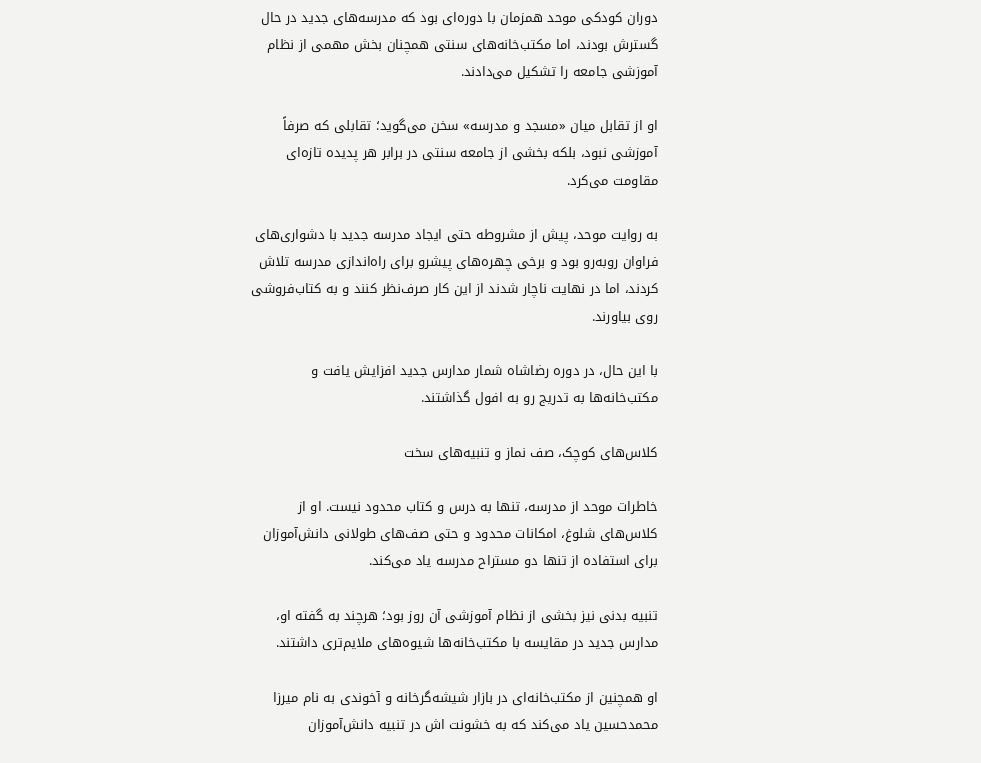دوران کودکی موحد همزمان با دوره‌ای بود که مدرسه‌های جدید در حال گسترش بودند، اما مکتب‌خانه‌های سنتی همچنان بخش مهمی از نظام آموزشی جامعه را تشکیل می‌دادند.

او از تقابل میان «مسجد و مدرسه» سخن می‌گوید؛ تقابلی که صرفاً آموزشی نبود، بلکه بخشی از جامعه سنتی در برابر هر پدیده تازه‌ای مقاومت می‌کرد.

به روایت موحد، پیش از مشروطه حتی ایجاد مدرسه جدید با دشواری‌های فراوان روبه‌رو بود و برخی چهره‌های پیشرو برای راه‌اندازی مدرسه تلاش کردند، اما در نهایت ناچار شدند از این کار صرف‌نظر کنند و به کتاب‌فروشی روی بیاورند.

با این حال، در دوره رضاشاه شمار مدارس جدید افزایش یافت و مکتب‌خانه‌ها به تدریج رو به افول گذاشتند.

کلاس‌های کوچک، صف نماز و تنبیه‌های سخت

خاطرات موحد از مدرسه، تنها به درس و کتاب محدود نیست. او از کلاس‌های شلوغ، امکانات محدود و حتی صف‌های طولانی دانش‌آموزان برای استفاده از تنها دو مستراح مدرسه یاد می‌کند.

تنبیه بدنی نیز بخشی از نظام آموزشی آن روز بود؛ هرچند به گفته او، مدارس جدید در مقایسه با مکتب‌خانه‌ها شیوه‌های ملایم‌تری داشتند.

او همچنین از مکتب‌خانه‌ای در بازار شیشه‌گرخانه و آخوندی به نام میرزا محمدحسین یاد می‌کند که به خشونت اش در تنبیه دانش‌آموزان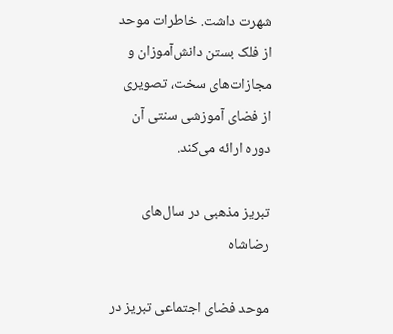شهرت داشت. خاطرات موحد از فلک بستن دانش‌آموزان و مجازات‌های سخت، تصویری از فضای آموزشی سنتی آن دوره ارائه می‌کند.

تبریز مذهبی در سال‌های رضاشاه

موحد فضای اجتماعی تبریز در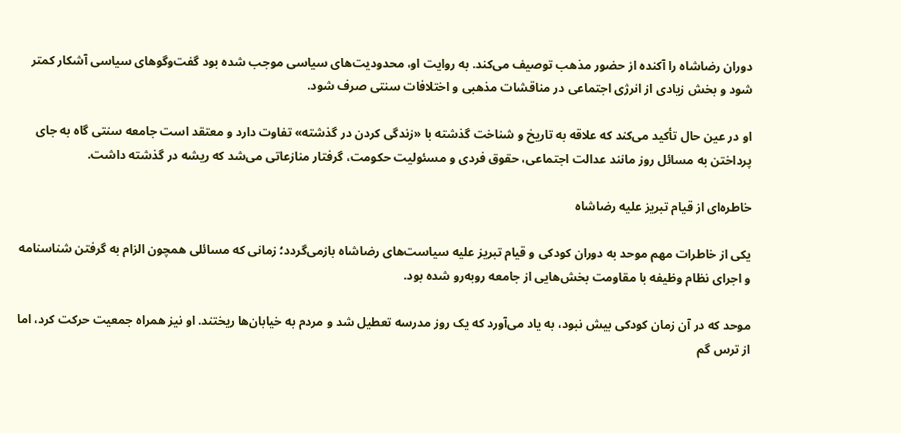دوران رضاشاه را آکنده از حضور مذهب توصیف می‌کند. به روایت او، محدودیت‌های سیاسی موجب شده بود گفت‌وگوهای سیاسی آشکار کمتر شود و بخش زیادی از انرژی اجتماعی در مناقشات مذهبی و اختلافات سنتی صرف شود.

او در عین حال تأکید می‌کند که علاقه به تاریخ و شناخت گذشته با «زندگی کردن در گذشته» تفاوت دارد و معتقد است جامعه سنتی گاه به جای پرداختن به مسائل روز مانند عدالت اجتماعی، حقوق فردی و مسئولیت حکومت، گرفتار منازعاتی می‌شد که ریشه در گذشته داشت.

خاطره‌ای از قیام تبریز علیه رضاشاه

یکی از خاطرات مهم موحد به دوران کودکی و قیام تبریز علیه سیاست‌های رضاشاه بازمی‌گردد؛ زمانی که مسائلی همچون الزام به گرفتن شناسنامه و اجرای نظام وظیفه با مقاومت بخش‌هایی از جامعه روبه‌رو شده بود.

موحد که در آن زمان کودکی بیش نبود، به یاد می‌آورد که یک روز مدرسه تعطیل شد و مردم به خیابان‌ها ریختند. او نیز همراه جمعیت حرکت کرد، اما از ترس گم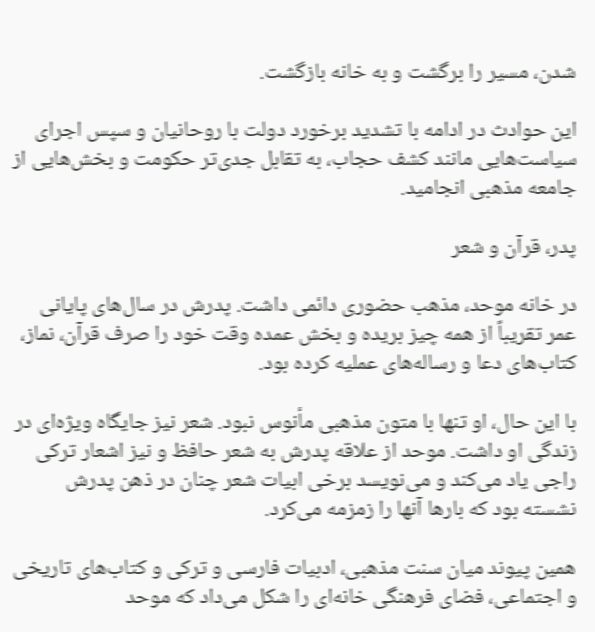شدن، مسیر را برگشت و به خانه بازگشت.

این حوادث در ادامه با تشدید برخورد دولت با روحانیان و سپس اجرای سیاست‌هایی مانند کشف حجاب، به تقابل جدی‌تر حکومت و بخش‌هایی از جامعه مذهبی انجامید.

پدر، قرآن و شعر

در خانه موحد، مذهب حضوری دائمی داشت. پدرش در سال‌های پایانی عمر تقریباً از همه چیز بریده و بخش عمده وقت خود را صرف قرآن، نماز، کتاب‌های دعا و رساله‌های عملیه کرده بود.

با این حال، او تنها با متون مذهبی مأنوس نبود. شعر نیز جایگاه ویژه‌ای در زندگی او داشت. موحد از علاقه پدرش به شعر حافظ و نیز اشعار ترکی راجی یاد می‌کند و می‌نویسد برخی ابیات شعر چنان در ذهن پدرش نشسته بود که بارها آنها را زمزمه می‌کرد.

همین پیوند میان سنت مذهبی، ادبیات فارسی و ترکی و کتاب‌های تاریخی و اجتماعی، فضای فرهنگی خانه‌ای را شکل می‌داد که موحد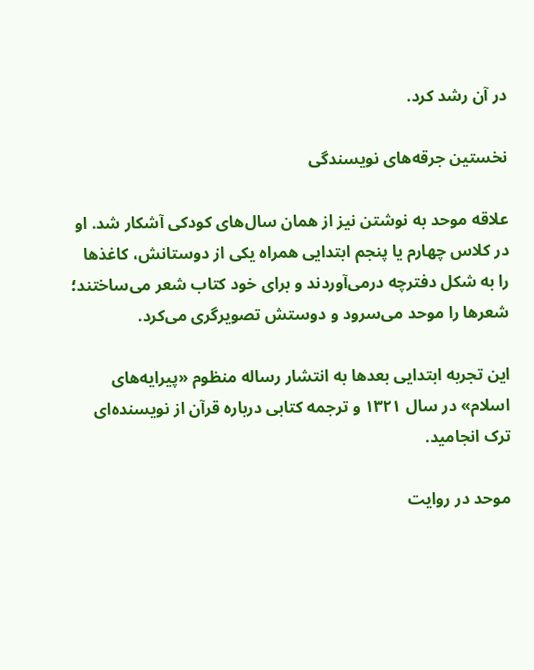در آن رشد کرد.

نخستین جرقه‌های نویسندگی

علاقه موحد به نوشتن نیز از همان سال‌های کودکی آشکار شد. او در کلاس چهارم یا پنجم ابتدایی همراه یکی از دوستانش، کاغذها را به شکل دفترچه درمی‌آوردند و برای خود کتاب شعر می‌ساختند؛ شعرها را موحد می‌سرود و دوستش تصویرگری می‌کرد.

این تجربه ابتدایی بعدها به انتشار رساله منظوم «پیرایه‌های اسلام» در سال ۱۳۲۱ و ترجمه کتابی درباره قرآن از نویسنده‌ای ترک انجامید.

موحد در روایت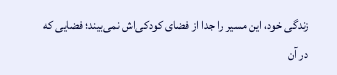زندگی خود، این مسیر را جدا از فضای کودکی‌اش نمی‌بیند؛ فضایی که در آن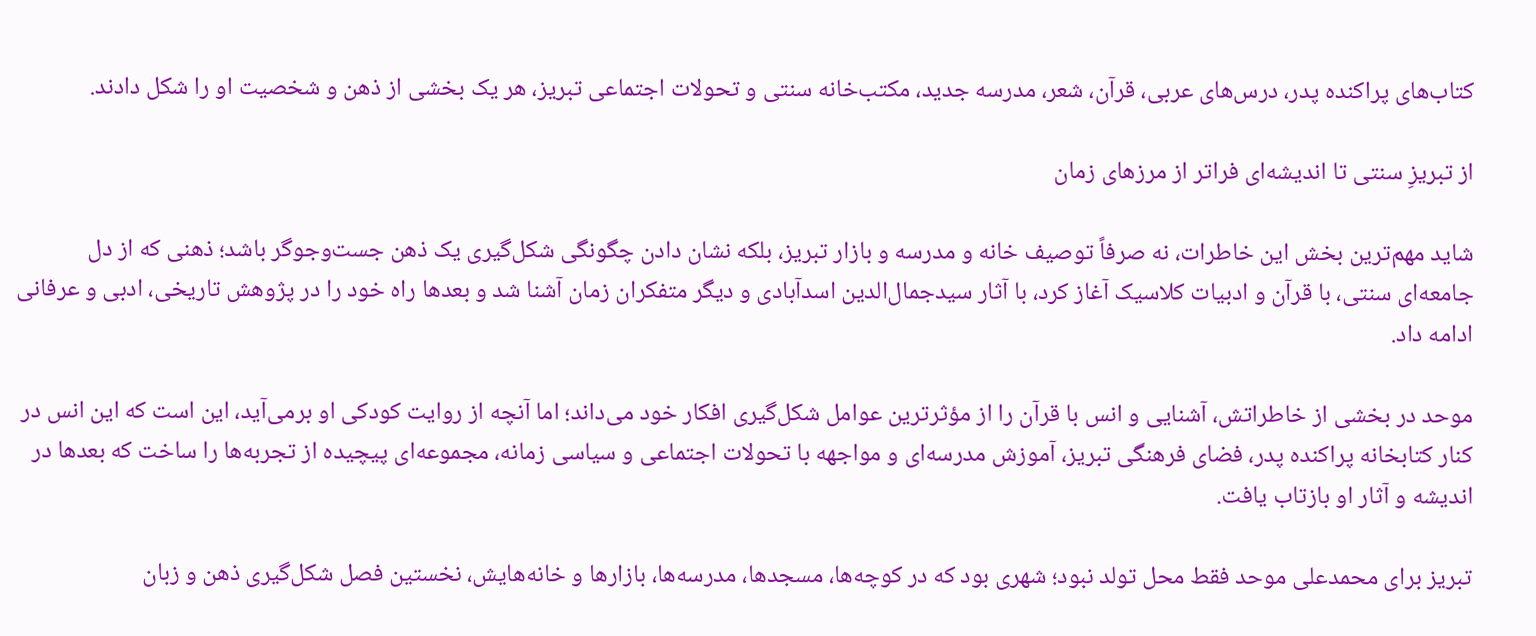کتاب‌های پراکنده پدر، درس‌های عربی، قرآن، شعر، مدرسه جدید، مکتب‌خانه سنتی و تحولات اجتماعی تبریز، هر یک بخشی از ذهن و شخصیت او را شکل دادند.

از تبریزِ سنتی تا اندیشه‌ای فراتر از مرزهای زمان

شاید مهم‌ترین بخش این خاطرات، نه صرفاً توصیف خانه و مدرسه و بازار تبریز، بلکه نشان دادن چگونگی شکل‌گیری یک ذهن جست‌وجوگر باشد؛ ذهنی که از دل جامعه‌ای سنتی، با قرآن و ادبیات کلاسیک آغاز کرد، با آثار سیدجمال‌الدین اسدآبادی و دیگر متفکران زمان آشنا شد و بعدها راه خود را در پژوهش تاریخی، ادبی و عرفانی ادامه داد.

موحد در بخشی از خاطراتش، آشنایی و انس با قرآن را از مؤثرترین عوامل شکل‌گیری افکار خود می‌داند؛ اما آنچه از روایت کودکی او برمی‌آید، این است که این انس در کنار کتابخانه پراکنده پدر، فضای فرهنگی تبریز، آموزش مدرسه‌ای و مواجهه با تحولات اجتماعی و سیاسی زمانه، مجموعه‌ای پیچیده از تجربه‌ها را ساخت که بعدها در اندیشه و آثار او بازتاب یافت.

تبریز برای محمدعلی موحد فقط محل تولد نبود؛ شهری بود که در کوچه‌ها، مسجدها، مدرسه‌ها، بازارها و خانه‌هایش، نخستین فصل شکل‌گیری ذهن و زبان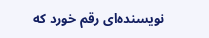نویسنده‌ای رقم خورد که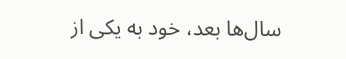سال‌ها بعد، خود به یکی از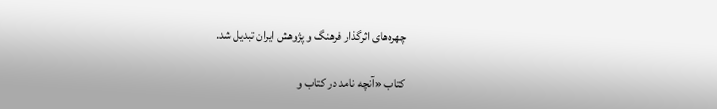چهره‌های اثرگذار فرهنگ و پژوهش ایران تبدیل شد.

کتاب «آنچه نامد در کتاب و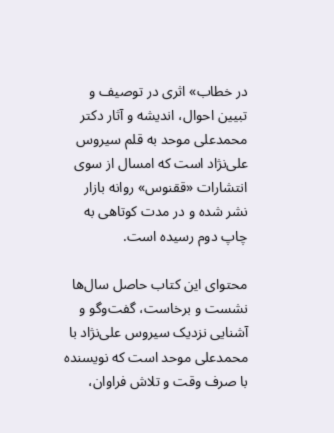در خطاب» اثری در توصیف و تبیین احوال، اندیشه و آثار دکتر محمدعلی موحد به قلم سیروس علی‌نژاد است که امسال از سوی انتشارات «ققنوس» روانه بازار نشر شده و در مدت کوتاهی به چاپ دوم رسیده است.

محتوای این کتاب حاصل سال‌ها نشست و برخاست، گفت‌وگو و آشنایی نزدیک سیروس علی‌نژاد با محمدعلی موحد است که نویسنده با صرف وقت و تلاش فراوان،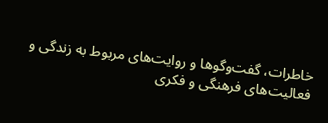خاطرات، گفت‌وگوها و روایت‌های مربوط به زندگی و فعالیت‌های فرهنگی و فکری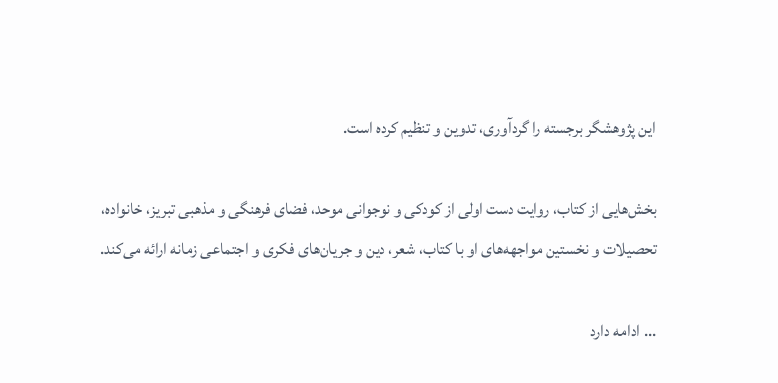این پژوهشگر برجسته را گردآوری، تدوین و تنظیم کرده است.

بخش‌هایی از کتاب، روایت دست اولی از کودکی و نوجوانی موحد، فضای فرهنگی و مذهبی تبریز، خانواده، تحصیلات و نخستین مواجهه‌های او با کتاب، شعر، دین و جریان‌های فکری و اجتماعی زمانه ارائه می‌کند.

... ادامه دارد